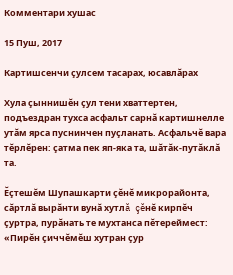Комментари хушас

15 Пуш, 2017

Картишсенчи çулсем тасарах, юсавлăрах

Хула çыннишĕн çул тени хваттертен, подъездран тухса асфальт сарнă картишнелле утăм ярса пуснинчен пуçланать. Асфальчĕ вара тĕрлĕрен: çатма пек яп-яка та, шăтăк-путăклă та.

Ĕçтешĕм Шупашкарти çĕнĕ микрорайонта, сăртлă вырăнти вунă хутлă çĕнĕ кирпĕч çуртра, пурăнать те мухтанса пĕтереймест: «Пирĕн çиччĕмĕш хутран çур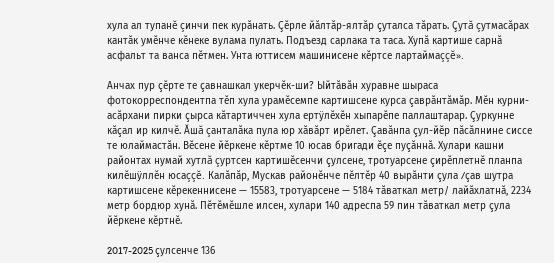хула ал тупанĕ çинчи пек курăнать. Çĕрле йăлтăр-ялтăр çуталса тăрать. Çутă çутмасăрах кантăк умĕнче кĕнеке вулама пулать. Подъезд сарлака та таса. Хупă картише сарнă асфальт та ванса пĕтмен. Унта юттисем машинисене кĕртсе лартаймаççĕ».

Анчах пур çĕрте те çавнашкал укерчĕк-ши? Ыйтăвăн хуравне шыраса фотокорреспондентпа тĕп хула урамĕсемпе картишсене курса çаврăнтăмăр. Мĕн курни-асăрхани пирки çырса кăтартиччен хула ертÿлĕхĕн хыпарĕпе паллаштарар. Çуркунне кăçал ир килчĕ. Ăшă çанталăка пула юр хăвăрт ирĕлет. Çавăнпа çул-йĕр пăсăлнине сиссе те юлаймастăн. Вĕсене йĕркене кĕртме 10 юсав бригади ĕçе пуçăннă. Хулари кашни районтах нумай хутлă çуртсен картишĕсенчи çулсене, тротуарсене çирĕплетнĕ планпа килĕшÿллĕн юсаççĕ. Калăпăр, Мускав районĕнче пĕлтĕр 40 вырăнти çула /çав шутра картишсене кĕрекеннисене — 15583, тротуарсене — 5184 тăваткал метр/ лайăхлатнă, 2234 метр бордюр хунă. Пĕтĕмĕшле илсен, хулари 140 адреспа 59 пин тăваткал метр çула йĕркене кĕртнĕ.

2017-2025 çулсенче 136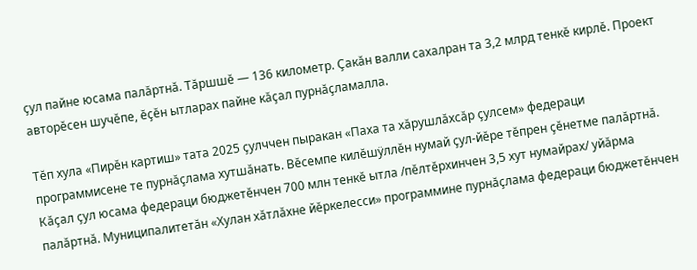çул пайне юсама палăртнă. Тăршшĕ — 136 километр. Çакăн валли сахалран та 3,2 млрд тенкĕ кирлĕ. Проект авторĕсен шучĕпе, ĕçĕн ытларах пайне кăçал пурнăçламалла.

Тĕп хула «Пирĕн картиш» тата 2025 çулччен пыракан «Паха та хăрушлăхсăр çулсем» федераци программисене те пурнăçлама хутшăнать. Вĕсемпе килĕшÿллĕн нумай çул-йĕре тĕпрен çĕнетме палăртнă. Кăçал çул юсама федераци бюджетĕнчен 700 млн тенкĕ ытла /пĕлтĕрхинчен 3,5 хут нумайрах/ уйăрма палăртнă. Муниципалитетăн «Хулан хăтлăхне йĕркелесси» программине пурнăçлама федераци бюджетĕнчен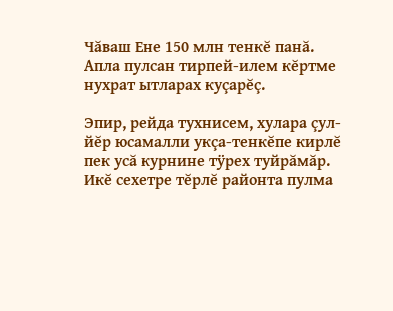Чăваш Ене 150 млн тенкĕ панă. Апла пулсан тирпей-илем кĕртме нухрат ытларах куçарĕç.

Эпир, рейда тухнисем, хулара çул-йĕр юсамалли укçа-тенкĕпе кирлĕ пек усă курнине тÿрех туйрăмăр. Икĕ сехетре тĕрлĕ районта пулма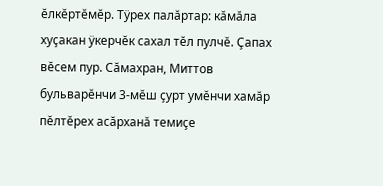ĕлкĕртĕмĕр. Тÿрех палăртар: кăмăла хуçакан ÿкерчĕк сахал тĕл пулчĕ. Çапах вĕсем пур. Сăмахран, Миттов бульварĕнчи 3-мĕш çурт умĕнчи хамăр пĕлтĕрех асăрханă темиçе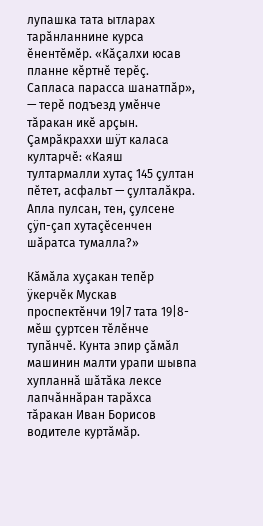лупашка тата ытларах тарăнланнине курса ĕнентĕмĕр. «Кăçалхи юсав планне кĕртнĕ терĕç. Сапласа парасса шанатпăр», — терĕ подъезд умĕнче тăракан икĕ арçын. Çамрăкраххи шÿт каласа култарчĕ: «Каяш тултармалли хутаç 145 çултан пĕтет, асфальт — çулталăкра. Апла пулсан, тен, çулсене çÿп-çап хутаçĕсенчен шăратса тумалла?»

Кăмăла хуçакан тепĕр ÿкерчĕк Мускав проспектĕнчи 19|7 тата 19|8-мĕш çуртсен тĕлĕнче тупăнчĕ. Кунта эпир çăмăл машинин малти урапи шывпа хупланнă шăтăка лексе лапчăннăран тарăхса тăракан Иван Борисов водителе куртăмăр.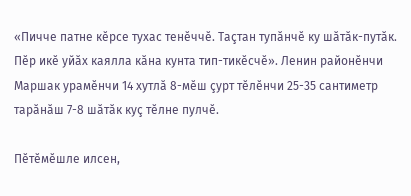«Пичче патне кĕрсе тухас тенĕччĕ. Таçтан тупăнчĕ ку шăтăк-путăк. Пĕр икĕ уйăх каялла кăна кунта тип-тикĕсчĕ». Ленин районĕнчи Маршак урамĕнчи 14 хутлă 8-мĕш çурт тĕлĕнчи 25-35 сантиметр тарăнăш 7-8 шăтăк куç тĕлне пулчĕ.

Пĕтĕмĕшле илсен,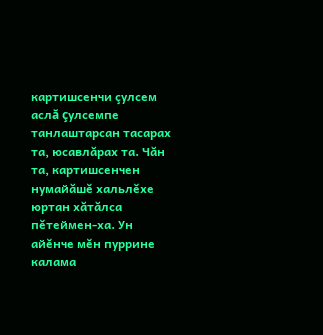картишсенчи çулсем аслă çулсемпе танлаштарсан тасарах та, юсавлăрах та. Чăн та, картишсенчен нумайăшĕ хальлĕхе юртан хăтăлса пĕтеймен-ха. Ун айĕнче мĕн пуррине калама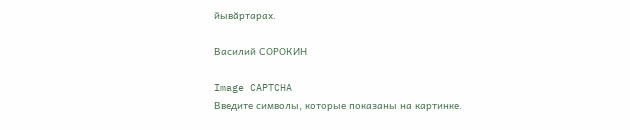йывăртарах.

Василий СОРОКИН

Image CAPTCHA
Введите символы, которые показаны на картинке.